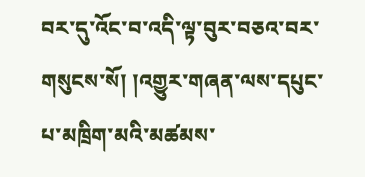བར་དུ་འོང་བ་འདི་ལྟ་བུར་བཅའ་བར་གསུངས་སོ། །འགྱུར་གཞན་ལས་དཔུང་པ་མཁྲིག་མའི་མཚམས་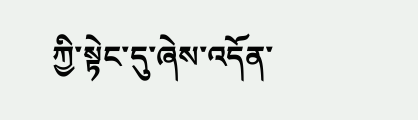ཀྱི་སྟེང་དུ་ཞེས་འདོན་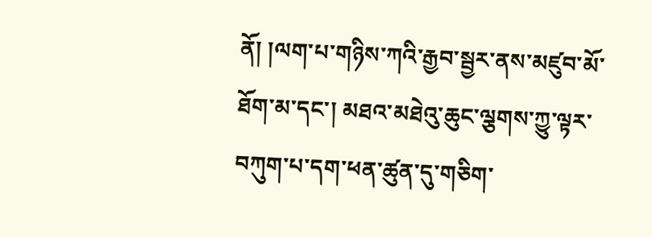ནོ། །ལག་པ་གཉིས་ཀའི་རྒྱབ་སྦྱར་ནས་མཛུབ་མོ་ཐོག་མ་དང་། མཐའ་མཐེའུ་ཆུང་ལྕགས་ཀྱུ་ལྟར་བཀུག་པ་དག་ཕན་ཚུན་དུ་གཅིག་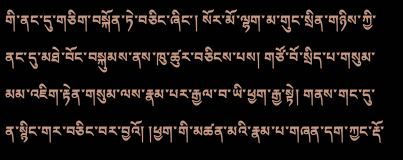གི་ནང་དུ་གཅིག་བསྐོན་ཏེ་བཅིང་ཞིང་། སོར་མོ་ལྷག་མ་གུང་སྲིན་གཉིས་ཀྱི་ནང་དུ་མཐེ་བོང་བསྐུམས་ནས་ཁུ་ཚུར་བཅིངས་པས། གཙོ་བོ་སྲིད་པ་གསུམ་མམ་འཇིག་རྟེན་གསུམ་ལས་རྣམ་པར་རྒྱལ་བ་ཡི་ཕྱག་རྒྱ་སྟེ། གནས་གང་དུ་ན་སྙིང་གར་བཅིང་བར་བྱའོ། །ཕྱག་གི་མཚན་མའི་རྣམ་པ་གཞན་དག་ཀྱང་རྡོ་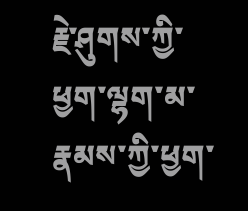རྗེ་ཤུགས་ཀྱི་ཕྱག་ལྷག་མ་རྣམས་ཀྱི་ཕྱག་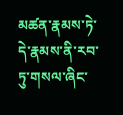མཚན་རྣམས་ཏེ་དེ་རྣམས་ནི་རབ་ཏུ་གསལ་ཞིང་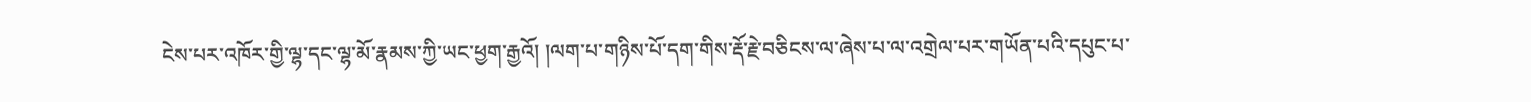ངེས་པར་འཁོར་གྱི་ལྷ་དང་ལྷ་མོ་རྣམས་ཀྱི་ཡང་ཕྱག་རྒྱའོ། །ལག་པ་གཉིས་པོ་དག་གིས་རྡོ་རྗེ་བཅིངས་ལ་ཞེས་པ་ལ་འགྲེལ་པར་གཡོན་པའི་དཔུང་པ་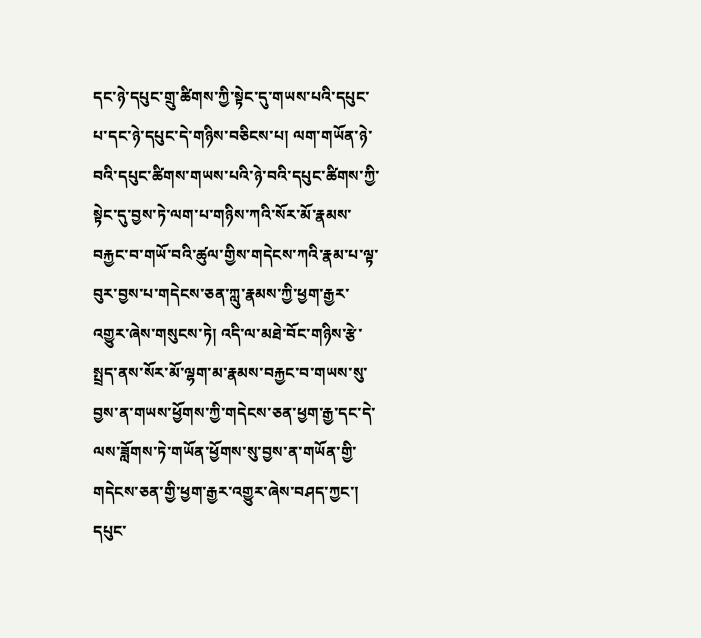དང་ཉེ་དཔུང་གྲུ་ཚིགས་ཀྱི་སྟེང་དུ་གཡས་པའི་དཔུང་པ་དང་ཉེ་དཔུང་དེ་གཉིས་བཅིངས་པ། ལག་གཡོན་ཉེ་བའི་དཔུང་ཚིགས་གཡས་པའི་ཉེ་བའི་དཔུང་ཚིགས་ཀྱི་སྟེང་དུ་བྱས་ཏེ་ལག་པ་གཉིས་ཀའི་སོར་མོ་རྣམས་བརྐྱང་བ་གཡོ་བའི་ཚུལ་གྱིས་གདེངས་ཀའི་རྣམ་པ་ལྟ་བུར་བྱས་པ་གདེངས་ཅན་ཀླུ་རྣམས་ཀྱི་ཕྱག་རྒྱར་འགྱུར་ཞེས་གསུངས་ཏེ། འདི་ལ་མཐེ་བོང་གཉིས་རྩེ་སྤྲད་ནས་སོར་མོ་ལྷག་མ་རྣམས་བརྐྱང་བ་གཡས་སུ་བྱས་ན་གཡས་ཕྱོགས་ཀྱི་གདེངས་ཅན་ཕྱག་རྒྱ་དང་དེ་ལས་ཟློགས་ཏེ་གཡོན་ཕྱོགས་སུ་བྱས་ན་གཡོན་གྱི་གདེངས་ཅན་གྱི་ཕྱག་རྒྱར་འགྱུར་ཞེས་བཤད་ཀྱང་། དཔུང་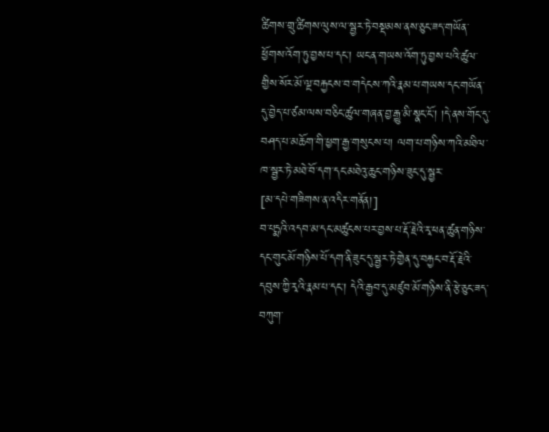ཚིགས་གྲུ་ཚིགས་ལུས་ལ་སྦྱར་ཏེ་བསྡམས་ནས་ཅུང་ཟད་གཡོན་ཕྱོགས་འོག་ཏུ་བྱས་པ་དང་། ཡང་ན་གཡས་འོག་ཏུ་བྱས་པའི་ཚུལ་གྱིས་སོར་མོ་ལྔ་བརྐྱངས་བ་གདེངས་ཀའི་རྣམ་པ་གཡས་དང་གཡོན་དུ་བྱེད་པ་ཙམ་ལས་བཅིང་ཚུལ་གཞན་བྱ་རྒྱུ་མི་སྣང་ངོ་། །དེ་ནས་གོང་དུ་བཤད་པ་མཆོག་གི་ཕྱག་རྒྱ་གསུངས་པ། ལག་པ་གཉིས་ཀའི་མཐིལ་ཁ་སྦྱར་ཏེ་མཐེ་བོ་དག་དང་མཐེའུ་ཆུང་གཉིས་ཟུང་དུ་སྦྱར་
[མ་དཔེ་གཟིགས་ན་འདིར་གནོན།]
བ་པདྨའི་འདབ་མ་དང་མཚུངས་པར་བྱས་པ་རྡོ་རྗེའི་རྭ་ཕན་ཚུན་གཉིས་དང་གུང་མོ་གཉིས་པོ་དག་ནི་ཟུང་དུ་སྦྱར་ཏེ་གྱེན་དུ་བརྐྱང་བ་རྡོ་རྗེའི་དབུས་ཀྱི་རྭའི་རྣམ་པ་དང་། དེའི་རྒྱབ་དུ་མཛུབ་མོ་གཉིས་ནི་རྩེ་ཅུང་ཟད་བཀུག་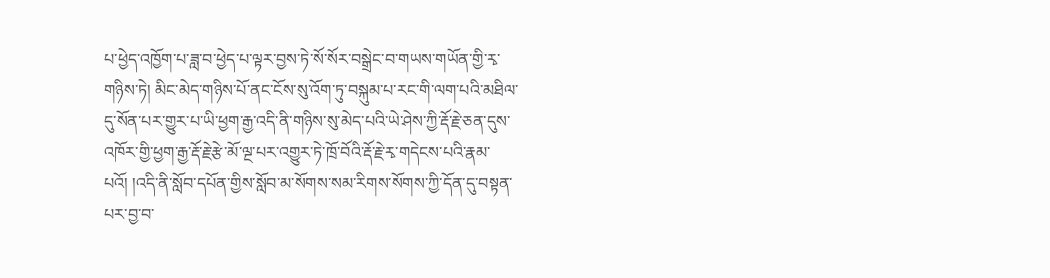པ་ཕྱེད་འཁྱོག་པ་ཟླ་བ་ཕྱེད་པ་ལྟར་བྱས་ཏེ་སོ་སོར་བསྒྲེང་བ་གཡས་གཡོན་གྱི་རྭ་གཉིས་ཏེ། མིང་མེད་གཉིས་པོ་ནང་ངོས་སུ་འོག་ཏུ་བསྐུམ་པ་རང་གི་ལག་པའི་མཐིལ་དུ་སོན་པར་གྱུར་པ་ཡི་ཕྱག་རྒྱ་འདི་ནི་གཉིས་སུ་མེད་པའི་ཡེ་ཤེས་ཀྱི་རྡོ་རྗེ་ཅན་དུས་འཁོར་གྱི་ཕྱག་རྒྱ་རྡོ་རྗེ་རྩེ་མོ་ལྔ་པར་འགྱུར་ཏེ་ཁྲོ་བོའི་རྡོ་རྗེ་རྭ་གདེངས་པའི་རྣམ་པའོ། །འདི་ནི་སློབ་དཔོན་གྱིས་སློབ་མ་སོགས་སམ་རིགས་སོགས་ཀྱི་དོན་དུ་བསྟན་པར་བྱ་བ་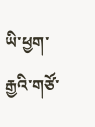ཡི་ཕྱག་རྒྱའི་གཙོ་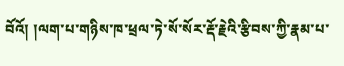བོའོ། །ལག་པ་གཉིས་ཁ་ཕྲལ་ཏེ་སོ་སོར་རྡོ་རྗེའི་རྩིབས་ཀྱི་རྣམ་པ་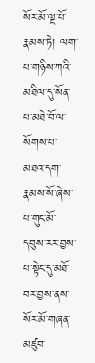སོར་མོ་ལྔ་པོ་རྣམས་ཏེ། ལག་པ་གཉིས་ཀའི་མཐིལ་དུ་སོན་པ་མཐེ་བོ་ལ་སོགས་པ་མཐའ་དག་རྣམས་སོ་ཞེས་པ་གུང་མོ་དབུས་རར་བྱས་པ་སྟེང་དུ་མཐོ་བར་བྱས་ནས་སོར་མོ་གཞན་མཛུབ་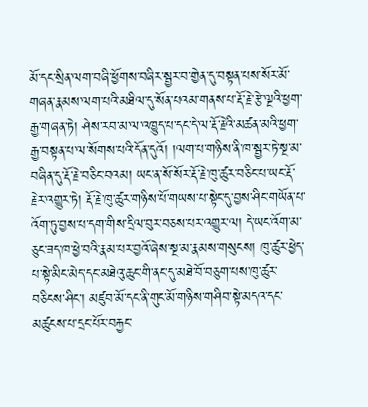མོ་དང་སྲིན་ལག་བཞི་ཕྱོགས་བཞིར་སྦྱར་བ་གྱེན་དུ་བསྟན་པས་སོར་མོ་གཞན་རྣམས་ལག་པའི་མཐིལ་དུ་སོན་པའམ་གནས་པ་རྡོ་རྗེ་རྩེ་ལྔའི་ཕྱག་རྒྱ་གཞན་ཏེ། ཤེས་རབ་མ་ལ་འཁྱུད་པ་དང་དེ་ལ་རྡོ་རྗེའི་མཚན་མའི་ཕྱག་རྒྱ་བསྟན་པ་ལ་སོགས་པའི་དོན་དུའོ། །ལག་པ་གཉིས་ནི་ཁ་སྦྱར་ཏེ་སྔ་མ་བཞིན་དུ་རྡོ་རྗེ་བཅིང་བའམ། ཡང་ན་སོ་སོར་རྡོ་རྗེ་ཁུ་ཚུར་བཅིང་པ་ཡང་རྡོ་རྗེར་འགྱུར་ཏེ། རྡོ་རྗེ་ཁུ་ཚུར་གཉིས་པོ་གཡས་པ་སྟེང་དུ་བྱས་ཤིང་གཡོན་པ་འོག་ཏུ་བྱས་པ་དག་གིས་དྲིལ་བུར་བཅས་པར་འགྱུར་ལ། དེ་ཡང་འོག་མ་ཅུང་ཟད་ཁ་ཕྱེ་བའི་རྣམ་པར་བྱའོ་ཞེས་སྔ་མ་རྣམས་གསུངས། ཁུ་ཚུར་ཕྱེད་པ་སྟེ་མིང་མེད་དང་མཐེའུ་ཆུང་གི་ནང་དུ་མཐེ་བོ་བཅུག་པས་ཁུ་ཚུར་བཅིངས་ཤིང་། མཛུབ་མོ་དང་ནི་གུང་མོ་གཉིས་གཤིབ་སྟེ་མདའ་དང་མཚུངས་པ་དྲང་པོར་བརྐྱང་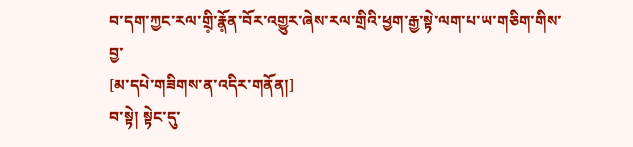བ་དག་ཀྱང་རལ་གྲི༷་རྣོ༷ན་བོར་འགྱུར་ཞེས་རལ་གྲིའི་ཕྱག་རྒྱ་སྟེ་ལག་པ་ཡ་གཅིག་གིས་བྱ་
[མ་དཔེ་གཟིགས་ན་འདིར་གནོན།]
བ་སྟེ། སྟེང་དུ་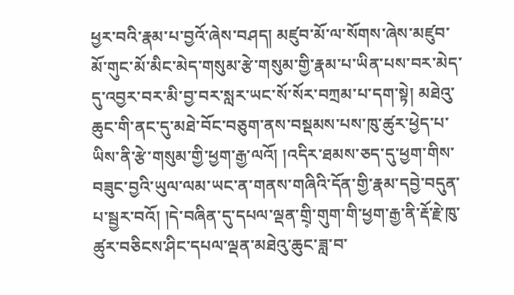ཕྱར་བའི་རྣམ་པ་བྱའོ་ཞེས་བཤད། མཛུབ་མོ་ལ་སོགས་ཞེས་མཛུབ་མོ་གུང་མོ་མིང་མེད་གསུམ་རྩེ་གསུམ་གྱི་རྣམ་པ་ཡིན་པས་བར་མེད་དུ་འབྱར་བར་མི་བྱ་བར་སླར་ཡང་སོ་སོར་བཀྲམ་པ་དག་སྟེ། མཐེའུ་ཆུང་གི་ནང་དུ་མཐེ་བོང་བཅུག་ནས་བསྡམས་པས་ཁུ་ཚུར་ཕྱེད་པ་ཡིས་ནི་རྩེ་གསུམ་གྱི་ཕྱག་རྒྱ་ལའོ། །འདིར་ཐམས་ཅད་དུ་ཕྱག་གིས་བཟུང་བྱའི་ཡུལ་ལམ་ཡང་ན་གནས་གཞིའི་དོན་གྱི་རྣམ་དབྱེ་བདུན་པ་སྦྱར་བའོ། །དེ་བཞིན་དུ་དཔལ་ལྡན་གྲི༷་གུག་གི་ཕྱག་རྒྱ་ནི་རྡོ་རྗེ་ཁུ་ཚུར་བཅིངས་ཤིང་དཔལ་ལྡན་མཐེའུ་ཆུང་ཟླ་བ་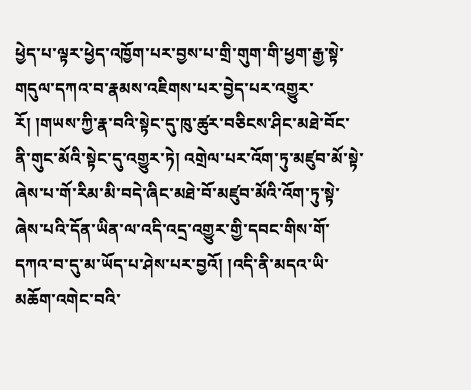ཕྱེད་པ་ལྟར་ཕྱེད་འཁྱོག་པར་བྱས་པ་གྲི་གུག་གི་ཕྱག་རྒྱ་སྟེ་གདུལ་དཀའ་བ་རྣམས་འཇིགས་པར་བྱེད་པར་འགྱུར་རོ། །གཡས་ཀྱི་རྣ་བའི་སྟེང་དུ་ཁུ་ཚུར་བཅིངས་ཤིང་མཐེ་བོང་ནི་གུང་མོའི་སྟེང་དུ་འགྱུར་ཏེ། འགྲེལ་པར་འོག་ཏུ་མཛུབ་མོ་སྟེ་ཞེས་པ་གོ་རིམ་མི་བདེ་ཞིང་མཐེ་བོ་མཛུབ་མོའི་འོག་ཏུ་སྟེ་ཞེས་པའི་དོན་ཡིན་ལ་འདི་འདྲ་འགྱུར་གྱི་དབང་གིས་གོ་དཀའ་བ་དུ་མ་ཡོད་པ་ཤེས་པར་བྱའོ། །འདི་ནི་མདའ་ཡི་མཆོག་འགེང་བའི་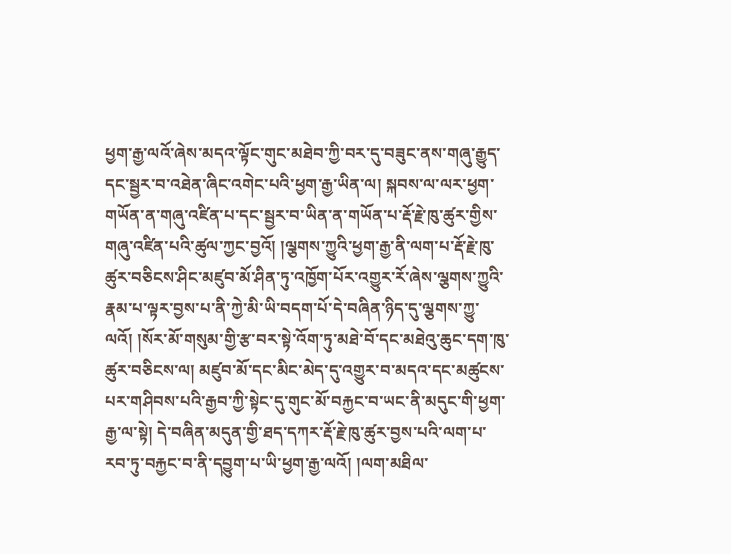ཕྱག་རྒྱ་ལའོ་ཞེས་མདའ་ལྟོང་གུང་མཐེབ་ཀྱི་བར་དུ་བཟུང་ནས་གཞུ་རྒྱུད་དང་སྦྱར་བ་འཐེན་ཞིང་འགེང་པའི་ཕྱག་རྒྱ་ཡིན་ལ། སྐབས་ལ་ལར་ཕྱག་གཡོན་ན་གཞུ་འཛིན་པ་དང་སྦྱར་བ་ཡིན་ན་གཡོན་པ་རྡོ་རྗེ་ཁུ་ཚུར་གྱིས་གཞུ་འཛིན་པའི་ཚུལ་ཀྱང་བྱའོ། །ལྕགས་ཀྱུའི་ཕྱག་རྒྱ་ནི་ལག་པ་རྡོ་རྗེ་ཁུ་ཚུར་བཅིངས་ཤིང་མཛུབ་མོ་ཤིན་ཏུ་འཁྱོག་པོར་འགྱུར་རོ་ཞེས་ལྕགས་ཀྱུའི་རྣམ་པ་ལྟར་བྱས་པ་ནི་ཀྱེ་མི་ཡི་བདག་པོ་དེ་བཞིན་ཉིད་དུ་ལྕགས་ཀྱུ་ལའོ། །སོར་མོ་གསུམ་གྱི་རྩ་བར་སྟེ་འོག་ཏུ་མཐེ་བོ་དང་མཐེའུ་ཆུང་དག་ཁུ་ཚུར་བཅིངས་ལ། མཛུབ་མོ་དང་མིང་མེད་དུ་འགྱུར་བ་མདའ་དང་མཚུངས་པར་གཤིབས་པའི་རྒྱབ་ཀྱི་སྟེང་དུ་གུང་མོ་བརྐྱང་བ་ཡང་ནི་མདུང་གི་ཕྱག་རྒྱ་ལ་སྟེ། དེ་བཞིན་མདུན་གྱི་ཐད་དཀར་རྡོ་རྗེ་ཁུ་ཚུར་བྱས་པའི་ལག་པ་རབ་ཏུ་བརྐྱང་བ་ནི་དབྱུག་པ་ཡི་ཕྱག་རྒྱ་ལའོ། །ལག་མཐིལ་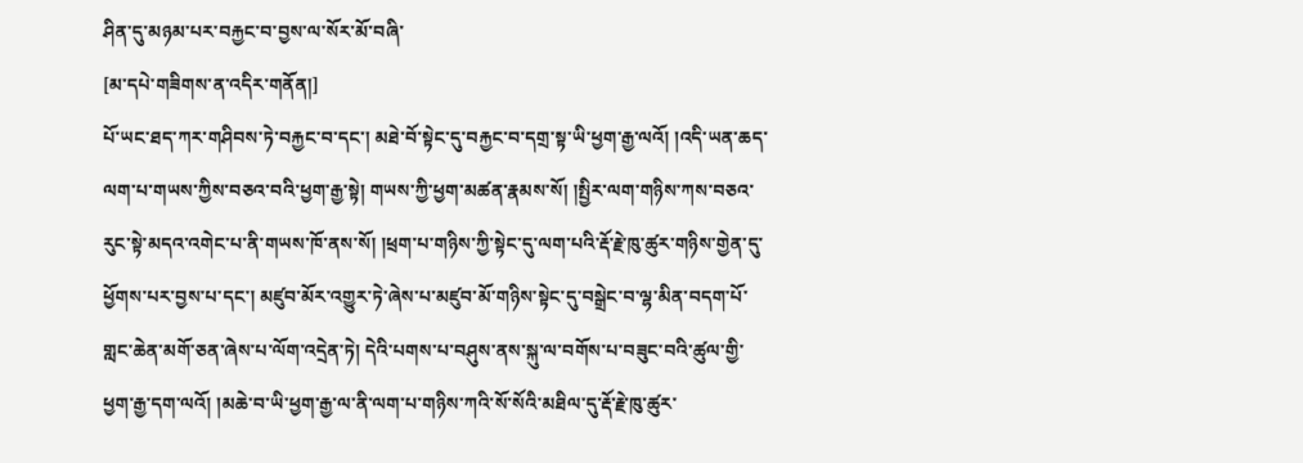ཤིན་དུ་མཉམ་པར་བརྐྱང་བ་བྱས་ལ་སོར་མོ་བཞི་
[མ་དཔེ་གཟིགས་ན་འདིར་གནོན།]
པོ་ཡང་ཐད་ཀར་གཤིབས་ཏེ་བརྐྱང་བ་དང་། མཐེ་བོ་སྟེང་དུ་བརྐྱང་བ་དགྲ་སྟ་ཡི་ཕྱག་རྒྱ་ལའོ། །འདི་ཡན་ཆད་ལག་པ་གཡས་ཀྱིས་བཅའ་བའི་ཕྱག་རྒྱ་སྟེ། གཡས་ཀྱི་ཕྱག་མཚན་རྣམས་སོ། །སྤྱིར་ལག་གཉིས་ཀས་བཅའ་རུང་སྟེ་མདའ་འགེང་པ་ནི་གཡས་ཁོ་ནས་སོ། །ཕྲག་པ་གཉིས་ཀྱི་སྟེང་དུ་ལག་པའི་རྡོ་རྗེ་ཁུ་ཚུར་གཉིས་གྱེན་དུ་ཕྱོགས་པར་བྱས་པ་དང་། མཛུབ་མོར་འགྱུར་ཏེ་ཞེས་པ་མཛུབ་མོ་གཉིས་སྟེང་དུ་བསྒྲེང་བ་ལྷ་མིན་བདག་པོ་གླང་ཆེན་མགོ་ཅན་ཞེས་པ་ལོག་འདྲེན་ཏེ། དེའི་པགས་པ་བཤུས་ནས་སྐུ་ལ་བགོས་པ་བཟུང་བའི་ཚུལ་གྱི་ཕྱག་རྒྱ་དག་ལའོ། །མཆེ་བ་ཡི་ཕྱག་རྒྱ་ལ་ནི་ལག་པ་གཉིས་ཀའི་སོ་སོའི་མཐིལ་དུ་རྡོ་རྗེ་ཁུ་ཚུར་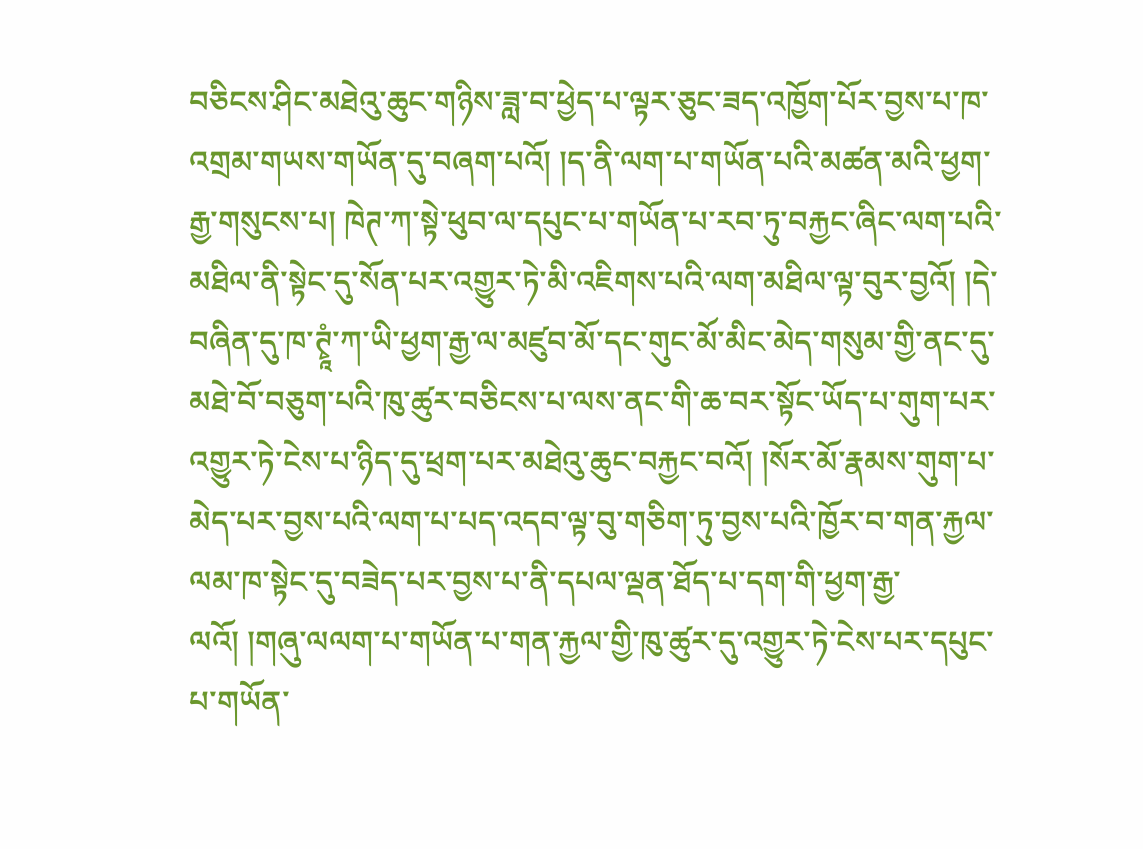བཅིངས་ཤིང་མཐེའུ་ཆུང་གཉིས་ཟླ་བ་ཕྱེད་པ་ལྟར་ཅུང་ཟད་འཁྱོག་པོར་བྱས་པ་ཁ་འགྲམ་གཡས་གཡོན་དུ་བཞག་པའོ། །ད་ནི་ལག་པ་གཡོན་པའི་མཚན་མའི་ཕྱག་རྒྱ་གསུངས་པ། ཁེཊ་ཀ་སྟེ་ཕུབ་ལ་དཔུང་པ་གཡོན་པ་རབ་ཏུ་བརྐྱང་ཞིང་ལག་པའི་མཐིལ་ནི་སྟེང་དུ་སོན་པར་འགྱུར་ཏེ་མི་འཇིགས་པའི་ལག་མཐིལ་ལྟ་བུར་བྱའོ། །དེ་བཞིན་དུ་ཁ་ཊྭཱཾ་ཀ་ཡི་ཕྱག་རྒྱ་ལ་མཛུབ་མོ་དང་གུང་མོ་མིང་མེད་གསུམ་གྱི་ནང་དུ་མཐེ་བོ་བཅུག་པའི་ཁུ་ཚུར་བཅིངས་པ་ལས་ནང་གི་ཆ་བར་སྟོང་ཡོད་པ་གུག་པར་འགྱུར་ཏེ་ངེས་པ་ཉིད་དུ་ཕྲག་པར་མཐེའུ་ཆུང་བརྐྱང་བའོ། །སོར་མོ་རྣམས་གུག་པ་མེད་པར་བྱས་པའི་ལག་པ་པད་འདབ་ལྟ་བུ་གཅིག་ཏུ་བྱས་པའི་ཁྱོར་བ་གན་རྐྱལ་ལམ་ཁ་སྟེང་དུ་བཟེད་པར་བྱས་པ་ནི་དཔལ་ལྡན་ཐོད་པ་དག་གི་ཕྱག་རྒྱ་ལའོ། །གཞུ་ལལག་པ་གཡོན་པ་གན་རྐྱལ་གྱི་ཁུ་ཚུར་དུ་འགྱུར་ཏེ་ངེས་པར་དཔུང་པ་གཡོན་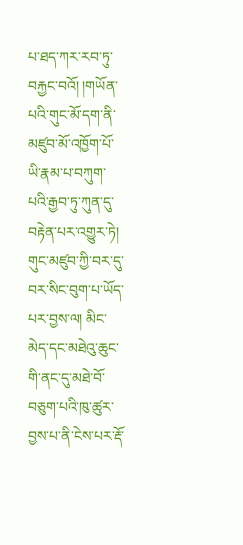པ་ཐད་ཀར་རབ་ཏུ་བརྐྱང་བའོ། །གཡོན་པའི་གུང་མོ་དག་ནི་མཛུབ་མོ་འཁྱོག་པོ་ཡི་རྣམ་པ་བཀུག་པའི་རྒྱབ་ཏུ་ཀུན་དུ་བརྟེན་པར་འགྱུར་ཏེ། གུང་མཛུབ་ཀྱི་བར་དུ་བར་སིང་བུག་པ་ཡོད་པར་བྱས་ལ། མིང་མེད་དང་མཐེའུ་ཆུང་གི་ནང་དུ་མཐེ་བོ་བཅུག་པའི་ཁུ་ཚུར་བྱས་པ་ནི་ངེས་པར་རྡོ་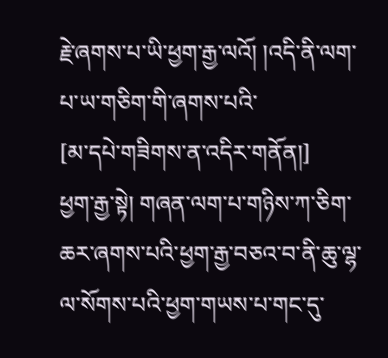རྗེ་ཞགས་པ་ཡི་ཕྱག་རྒྱ་ལའོ། །འདི་ནི་ལག་པ་ཡ་གཅིག་གི་ཞགས་པའི་
[མ་དཔེ་གཟིགས་ན་འདིར་གནོན།]
ཕྱག་རྒྱ་སྟེ། གཞན་ལག་པ་གཉིས་ཀ་ཅིག་ཆར་ཞགས་པའི་ཕྱག་རྒྱ་བཅའ་བ་ནི་ཆུ་ལྷ་ལ་སོགས་པའི་ཕྱག་གཡས་པ་གང་དུ་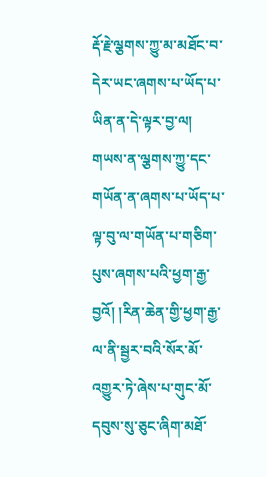རྡོ་རྗེ་ལྕགས་ཀྱུ་མ་མཐོང་བ་དེར་ཡང་ཞགས་པ་ཡོད་པ་ཡིན་ན་དེ་ལྟར་བྱ་ལ། གཡས་ན་ལྕགས་ཀྱུ་དང་གཡོན་ན་ཞགས་པ་ཡོད་པ་ལྟ་བུ་ལ་གཡོན་པ་གཅིག་པུས་ཞགས་པའི་ཕྱག་རྒྱ་བྱའོ། །རིན་ཆེན་གྱི་ཕྱག་རྒྱ་ལ་ནི་སྦྱར་བའི་སོར་མོ་འགྱུར་ཏེ་ཞེས་པ་གུང་མོ་དབུས་སུ་ཅུང་ཞིག་མཐོ་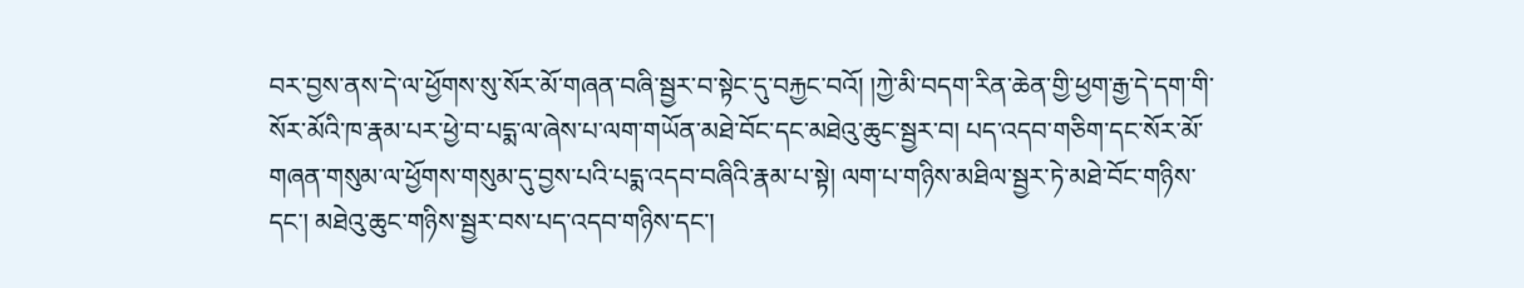བར་བྱས་ནས་དེ་ལ་ཕྱོགས་སུ་སོར་མོ་གཞན་བཞི་སྦྱར་བ་སྟེང་དུ་བརྐྱང་བའོ། །ཀྱེ་མི་བདག་རིན་ཆེན་གྱི་ཕྱག་རྒྱ་དེ་དག་གི་སོར་མོའི་ཁ་རྣམ་པར་ཕྱེ་བ་པདྨ་ལ་ཞེས་པ་ལག་གཡོན་མཐེ་བོང་དང་མཐེའུ་ཆུང་སྦྱར་བ། པད་འདབ་གཅིག་དང་སོར་མོ་གཞན་གསུམ་ལ་ཕྱོགས་གསུམ་དུ་བྱས་པའི་པདྨ་འདབ་བཞིའི་རྣམ་པ་སྟེ། ལག་པ་གཉིས་མཐིལ་སྦྱར་ཏེ་མཐེ་བོང་གཉིས་དང་། མཐེའུ་ཆུང་གཉིས་སྦྱར་བས་པད་འདབ་གཉིས་དང་།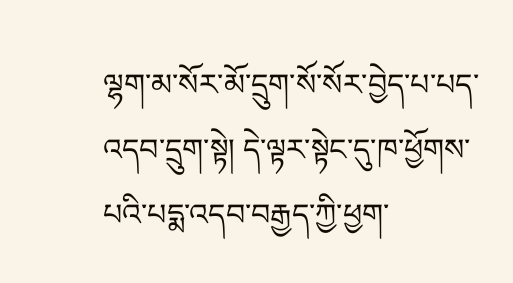ལྷག་མ་སོར་མོ་དྲུག་སོ་སོར་བྱེད་པ་པད་འདབ་དྲུག་སྟེ། དེ་ལྟར་སྟེང་དུ་ཁ་ཕྱོགས་པའི་པདྨ་འདབ་བརྒྱད་ཀྱི་ཕྱག་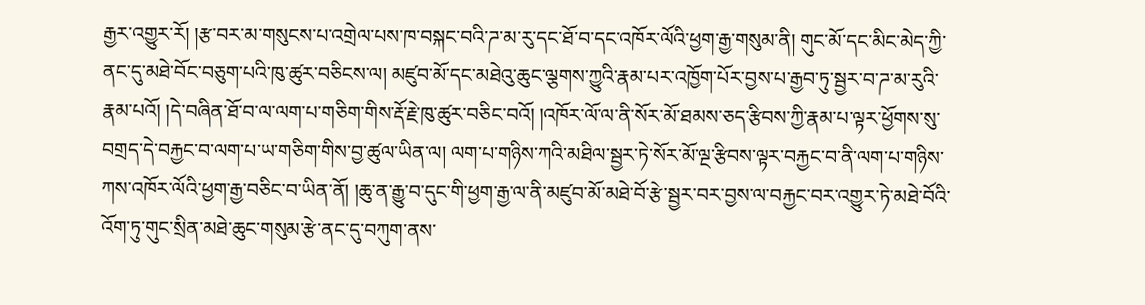རྒྱར་འགྱུར་རོ། །རྩ་བར་མ་གསུངས་པ་འགྲེལ་པས་ཁ་བསྐང་བའི་ཌ་མ་རུ་དང་ཐོ་བ་དང་འཁོར་ལོའི་ཕྱག་རྒྱ་གསུམ་ནི། གུང་མོ་དང་མིང་མེད་ཀྱི་ནང་དུ་མཐེ་བོང་བཅུག་པའི་ཁུ་ཚུར་བཅིངས་ལ། མཛུབ་མོ་དང་མཐེའུ་ཆུང་ལྕགས་ཀྱུའི་རྣམ་པར་འཁྱོག་པོར་བྱས་པ་རྒྱབ་ཏུ་སྦྱར་བ་ཌ་མ་རུའི་རྣམ་པའོ། །དེ་བཞིན་ཐོ་བ་ལ་ལག་པ་གཅིག་གིས་རྡོ་རྗེ་ཁུ་ཚུར་བཅིང་བའོ། །འཁོར་ལོ་ལ་ནི་སོར་མོ་ཐམས་ཅད་རྩིབས་ཀྱི་རྣམ་པ་ལྟར་ཕྱོགས་སུ་བགྲད་དེ་བརྐྱང་བ་ལག་པ་ཡ་གཅིག་གིས་བྱ་ཚུལ་ཡིན་ལ། ལག་པ་གཉིས་ཀའི་མཐིལ་སྦྱར་ཏེ་སོར་མོ་ལྔ་རྩིབས་ལྟར་བརྐྱང་བ་ནི་ལག་པ་གཉིས་ཀས་འཁོར་ལོའི་ཕྱག་རྒྱ་བཅིང་བ་ཡིན་ནོ། །ཆུ་ན་རྒྱུ་བ་དུང་གི་ཕྱག་རྒྱ་ལ་ནི་མཛུབ་མོ་མཐེ་བོ་རྩེ་སྦྱར་བར་བྱས་ལ་བརྐྱང་བར་འགྱུར་ཏེ་མཐེ་བོའི་འོག་ཏུ་གུང་སྲིན་མཐེ་ཆུང་གསུམ་རྩེ་ནང་དུ་བཀུག་ནས་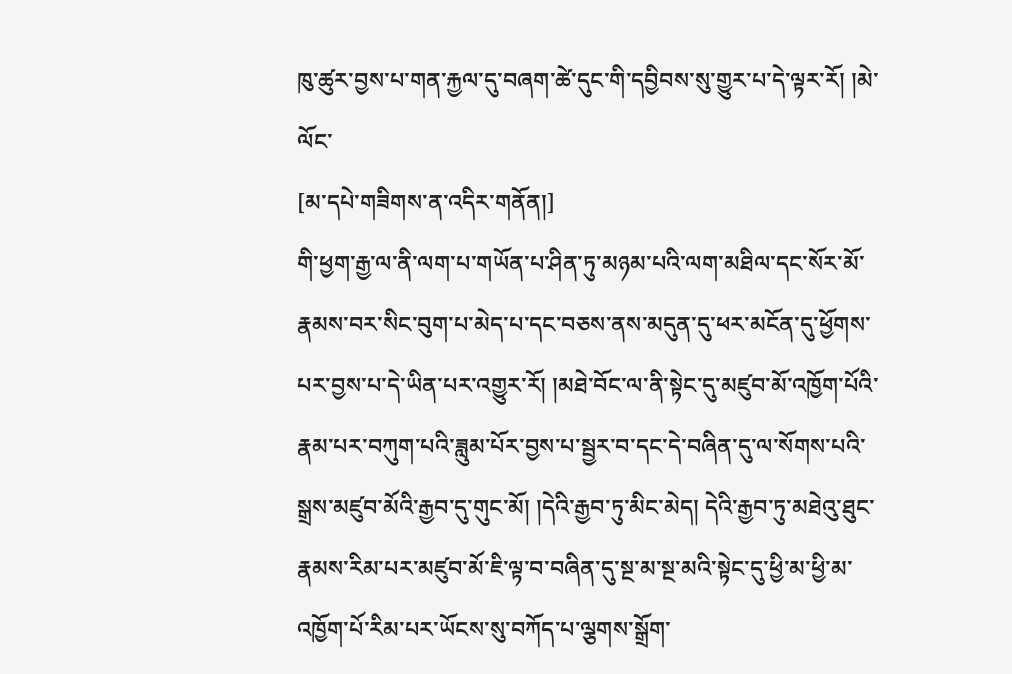ཁུ་ཚུར་བྱས་པ་གན་རྐྱལ་དུ་བཞག་ཚེ་དུང་གི་དབྱིབས་སུ་གྱུར་པ་དེ་ལྟར་རོ། །མེ་ལོང་
[མ་དཔེ་གཟིགས་ན་འདིར་གནོན།]
གི་ཕྱག་རྒྱ་ལ་ནི་ལག་པ་གཡོན་པ་ཤིན་ཏུ་མཉམ་པའི་ལག་མཐིལ་དང་སོར་མོ་རྣམས་བར་སིང་བུག་པ་མེད་པ་དང་བཅས་ནས་མདུན་དུ་ཕར་མངོན་དུ་ཕྱོགས་པར་བྱས་པ་དེ་ཡིན་པར་འགྱུར་རོ། །མཐེ་བོང་ལ་ནི་སྟེང་དུ་མཛུབ་མོ་འཁྱོག་པོའི་རྣམ་པར་བཀུག་པའི་ཟླུམ་པོར་བྱས་པ་སྦྱར་བ་དང་དེ་བཞིན་དུ་ལ་སོགས་པའི་སྒྲས་མཛུབ་མོའི་རྒྱབ་དུ་གུང་མོ། །དེའི་རྒྱབ་ཏུ་མིང་མེད། དེའི་རྒྱབ་ཏུ་མཐེའུ་ཐུང་རྣམས་རིམ་པར་མཛུབ་མོ་ཇི་ལྟ་བ་བཞིན་དུ་སྔ་མ་སྔ་མའི་སྟེང་དུ་ཕྱི་མ་ཕྱི་མ་འཁྱོག་པོ་རིམ་པར་ཡོངས་སུ་བཀོད་པ་ལྕགས་སྒྲོག་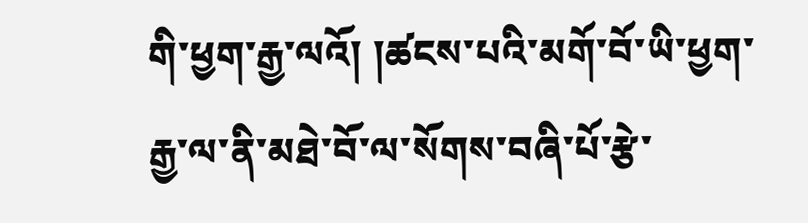གི་ཕྱག་རྒྱ་ལའོ། །ཚངས་པའི་མགོ་བོ་ཡི་ཕྱག་རྒྱ་ལ་ནི་མཐེ་བོ་ལ་སོགས་བཞི་པོ་རྩེ་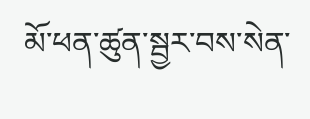མོ་ཕན་ཚུན་སྦྱར་བས་སེན་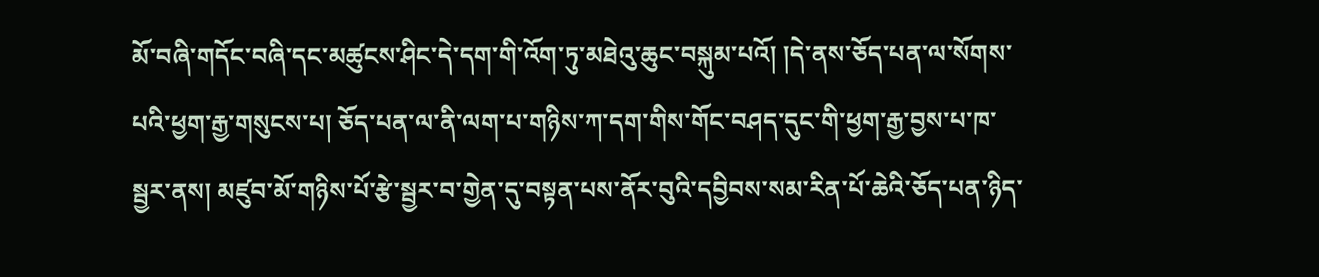མོ་བཞི་གདོང་བཞི་དང་མཚུངས་ཤིང་དེ་དག་གི་འོག་ཏུ་མཐེའུ་ཆུང་བསྐུམ་པའོ། །དེ་ནས་ཅོད་པན་ལ་སོགས་པའི་ཕྱག་རྒྱ་གསུངས་པ། ཅོད་པན་ལ་ནི་ལག་པ་གཉིས་ཀ་དག་གིས་གོང་བཤད་དུང་གི་ཕྱག་རྒྱ་བྱས་པ་ཁ་སྦྱར་ནས། མཛུབ་མོ་གཉིས་པོ་རྩེ་སྦྱར་བ་གྱེན་དུ་བསྟན་པས་ནོར་བུའི་དབྱིབས་སམ་རིན་པོ་ཆེའི་ཅོད་པན་ཉིད་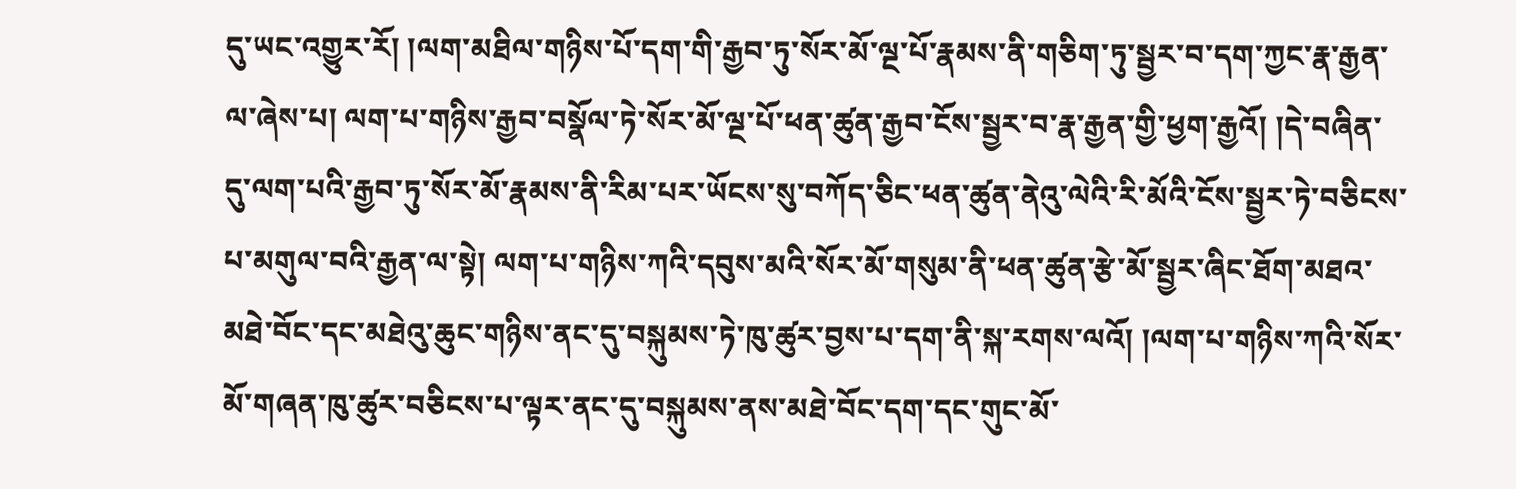དུ་ཡང་འགྱུར་རོ། །ལག་མཐིལ་གཉིས་པོ་དག་གི་རྒྱབ་ཏུ་སོར་མོ་ལྔ་པོ་རྣམས་ནི་གཅིག་ཏུ་སྦྱར་བ་དག་ཀྱང་རྣ་རྒྱན་ལ་ཞེས་པ། ལག་པ་གཉིས་རྒྱབ་བསྣོལ་ཏེ་སོར་མོ་ལྔ་པོ་ཕན་ཚུན་རྒྱབ་ངོས་སྦྱར་བ་རྣ་རྒྱན་གྱི་ཕྱག་རྒྱའོ། །དེ་བཞིན་དུ་ལག་པའི་རྒྱབ་ཏུ་སོར་མོ་རྣམས་ནི་རིམ་པར་ཡོངས་སུ་བཀོད་ཅིང་ཕན་ཚུན་ནེའུ་ལེའི་རི་མོའི་ངོས་སྦྱར་ཏེ་བཅིངས་པ་མགུལ་བའི་རྒྱན་ལ་སྟེ། ལག་པ་གཉིས་ཀའི་དབུས་མའི་སོར་མོ་གསུམ་ནི་ཕན་ཚུན་རྩེ་མོ་སྦྱར་ཞིང་ཐོག་མཐའ་མཐེ་བོང་དང་མཐེའུ་ཆུང་གཉིས་ནང་དུ་བསྐུམས་ཏེ་ཁུ་ཚུར་བྱས་པ་དག་ནི་སྐ་རགས་ལའོ། །ལག་པ་གཉིས་ཀའི་སོར་མོ་གཞན་ཁུ་ཚུར་བཅིངས་པ་ལྟར་ནང་དུ་བསྐུམས་ནས་མཐེ་བོང་དག་དང་གུང་མོ་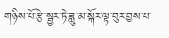གཉིས་པོ་རྩེ་སྦྱར་ཏེ་ཟླུ་མ་སྐོར་ལྟ་བུར་བྱས་པ་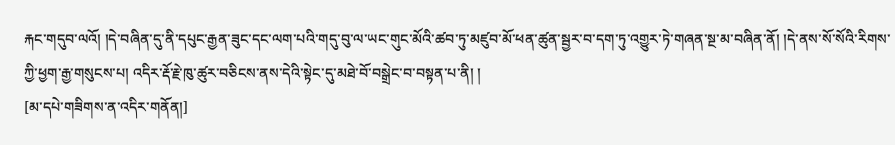རྐང་གདུབ་ལའོ། །དེ་བཞིན་དུ་ནི་དཔུང་རྒྱན་ཟུང་དང་ལག་པའི་གདུ་བུ་ལ་ཡང་གུང་མོའི་ཚབ་ཏུ་མཛུབ་མོ་ཕན་ཚུན་སྦྱར་བ་དག་ཏུ་འགྱུར་ཏེ་གཞན་སྔ་མ་བཞིན་ནོ། །དེ་ནས་སོ་སོའི་རིགས་ཀྱི་ཕྱག་རྒྱ་གསུངས་པ། འདིར་རྡོ་རྗེ་ཁུ་ཚུར་བཅིངས་ནས་དེའི་སྟེང་དུ་མཐེ་བོ་བསྒྲེང་བ་བསྟན་པ་ནི། །
[མ་དཔེ་གཟིགས་ན་འདིར་གནོན།]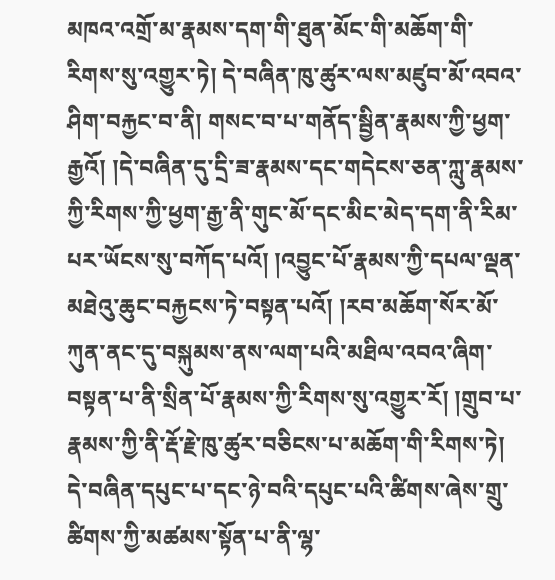མཁའ་འགྲོ་མ་རྣམས་དག་གི་ཐུན་མོང་གི་མཆོག་གི་རིགས་སུ་འགྱུར་ཏེ། དེ་བཞིན་ཁུ་ཚུར་ལས་མཛུབ་མོ་འབའ་ཤིག་བརྐྱང་བ་ནི། གསང་བ་པ་གནོད་སྦྱིན་རྣམས་ཀྱི་ཕྱག་རྒྱའོ། །དེ་བཞིན་དུ་དྲི་ཟ་རྣམས་དང་གདེངས་ཅན་ཀླུ་རྣམས་ཀྱི་རིགས་ཀྱི་ཕྱག་རྒྱ་ནི་གུང་མོ་དང་མིང་མེད་དག་ནི་རིམ་པར་ཡོངས་སུ་བཀོད་པའོ། །འབྱུང་པོ་རྣམས་ཀྱི་དཔལ་ལྡན་མཐེའུ་ཆུང་བརྐྱངས་ཏེ་བསྟན་པའོ། །རབ་མཆོག་སོར་མོ་ཀུན་ནང་དུ་བསྐུམས་ནས་ལག་པའི་མཐིལ་འབའ་ཞིག་བསྟན་པ་ནི་སྲིན་པོ་རྣམས་ཀྱི་རིགས་སུ་འགྱུར་རོ། །གྲུབ་པ་རྣམས་ཀྱི་ནི་རྡོ་རྗེ་ཁུ་ཚུར་བཅིངས་པ་མཆོག་གི་རིགས་ཏེ། དེ་བཞིན་དཔུང་པ་དང་ཉེ་བའི་དཔུང་པའི་ཚིགས་ཞེས་གྲུ་ཚིགས་ཀྱི་མཚམས་སྟོན་པ་ནི་ལྷ་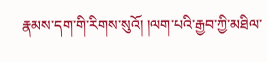རྣམས་དག་གི་རིགས་སུའོ། །ལག་པའི་རྒྱབ་ཀྱི་མཐིལ་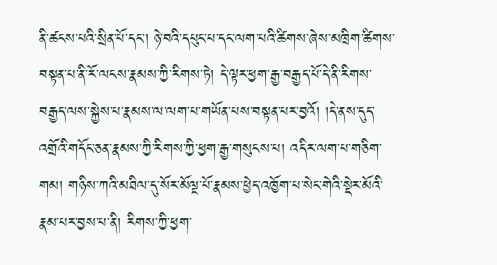ནི་ཚངས་པའི་སྲིན་པོ་དང་། ཉེ་བའི་དཔུང་པ་དང་ལག་པའི་ཚིགས་ཞེས་མཁྲིག་ཚིགས་བསྟན་པ་ནི་རོ་ལངས་རྣམས་ཀྱི་རིགས་ཏེ། དེ་ལྟར་ཕྱག་རྒྱ་བརྒྱད་པོ་དེ་ནི་རིགས་བརྒྱད་ལས་སྐྱེས་པ་རྣམས་ལ་ལག་པ་གཡོན་པས་བསྟན་པར་བྱའོ། །དེ་ནས་དུད་འགྲོའི་གདོང་ཅན་རྣམས་ཀྱི་རིགས་ཀྱི་ཕྱག་རྒྱ་གསུངས་པ། འདིར་ལག་པ་གཅིག་གམ། གཉིས་ཀའི་མཐིལ་དུ་སོར་མོལྔ་པོ་རྣམས་ཕྱེད་འཁྱོག་པ་སེང་གེའི་སྡེར་མོའི་རྣམ་པར་བྱས་པ་ནི། རིགས་ཀྱི་ཕྱག་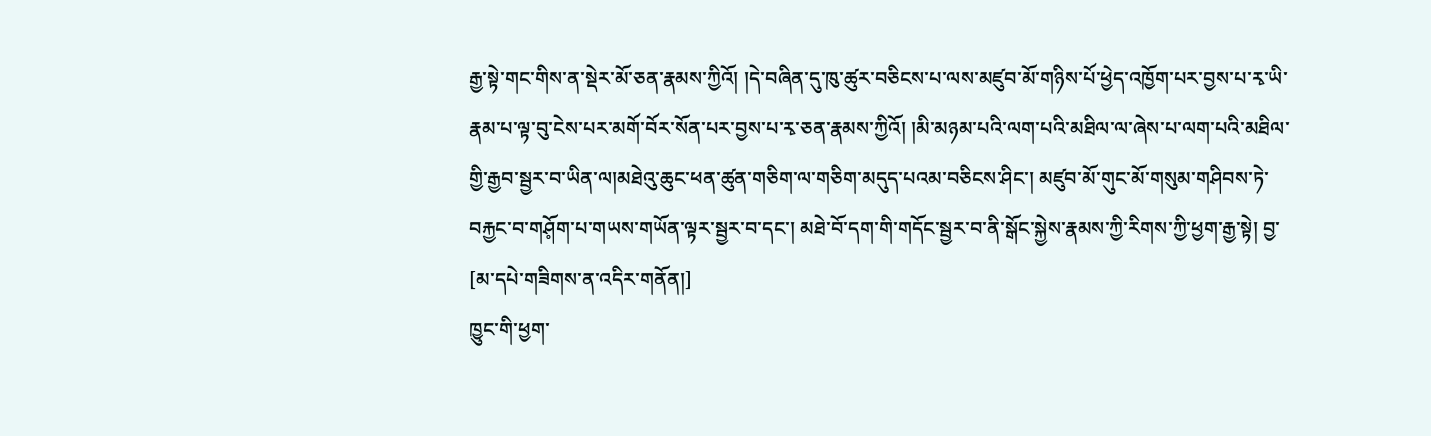རྒྱ་སྟེ་གང་གིས་ན་སྡེར་མོ་ཅན་རྣམས་ཀྱིའོ། །དེ་བཞིན་དུ་ཁུ་ཚུར་བཅིངས་པ་ལས་མཛུབ་མོ་གཉིས་པོ་ཕྱེད་འཁྱོག་པར་བྱས་པ་རྭ་ཡི་རྣམ་པ་ལྟ་བུ་ངེས་པར་མགོ་བོར་སོན་པར་བྱས་པ་རྭ་ཅན་རྣམས་ཀྱིའོ། །མི་མཉམ་པའི་ལག་པའི་མཐིལ་ལ་ཞེས་པ་ལག་པའི་མཐིལ་གྱི་རྒྱབ་སྦྱར་བ་ཡིན་ལ།མཐེའུ་ཆུང་ཕན་ཚུན་གཅིག་ལ་གཅིག་མདུད་པའམ་བཅིངས་ཤིང་། མཛུབ་མོ་གུང་མོ་གསུམ་གཤིབས་ཏེ་བརྐྱང་བ་གཤོ༷ག་པ་གཡས་གཡོན་ལྟར་སྦྱར་བ་དང་། མཐེ་བོ་དག་གི་གདོང་སྦྱར་བ་ནི་སྒོང་སྐྱེས་རྣམས་ཀྱི་རིགས་ཀྱི་ཕྱག་རྒྱ་སྟེ། བྱ་
[མ་དཔེ་གཟིགས་ན་འདིར་གནོན།]
ཁྱུང་གི་ཕྱག་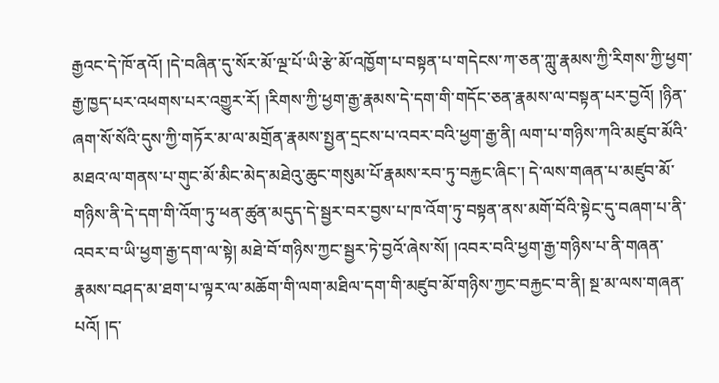རྒྱའང་དེ་ཁོ་ནའོ། །དེ་བཞིན་དུ་སོར་མོ་ལྔ་པོ་ཡི་རྩེ་མོ་འཁྱོག་པ་བསྟན་པ་གདེངས་ཀ་ཅན་ཀླུ་རྣམས་ཀྱི་རིགས་ཀྱི་ཕྱག་རྒྱ་ཁྱད་པར་འཕགས་པར་འགྱུར་རོ། །རིགས་ཀྱི་ཕྱག་རྒྱ་རྣམས་དེ་དག་གི་གདོང་ཅན་རྣམས་ལ་བསྟན་པར་བྱའོ། །ཉིན་ཞག་སོ་སོའི་དུས་ཀྱི་གཏོར་མ་ལ་མགྲོན་རྣམས་སྤྱན་དྲངས་པ་འབར་བའི་ཕྱག་རྒྱ་ནི། ལག་པ་གཉིས་ཀའི་མཛུབ་མོའི་མཐའ་ལ་གནས་པ་གུང་མོ་མིང་མེད་མཐེའུ་ཆུང་གསུམ་པོ་རྣམས་རབ་ཏུ་བརྐྱང་ཞིང་། དེ་ལས་གཞན་པ་མཛུབ་མོ་གཉིས་ནི་དེ་དག་གི་འོག་ཏུ་ཕན་ཚུན་མདུད་དེ་སྦྱར་བར་བྱས་པ་ཁ་འོག་ཏུ་བསྟན་ནས་མགོ་བོའི་སྟེང་དུ་བཞག་པ་ནི་འབར་བ་ཡི་ཕྱག་རྒྱ་དག་ལ་སྟེ། མཐེ་བོ་གཉིས་ཀྱང་སྦྱར་ཏེ་བྱའོ་ཞེས་སོ། །འབར་བའི་ཕྱག་རྒྱ་གཉིས་པ་ནི་གཞན་རྣམས་བཤད་མ་ཐག་པ་ལྟར་ལ་མཆོག་གི་ལག་མཐིལ་དག་གི་མཛུབ་མོ་གཉིས་ཀྱང་བརྐྱང་བ་ནི། སྔ་མ་ལས་གཞན་པའོ། །ད་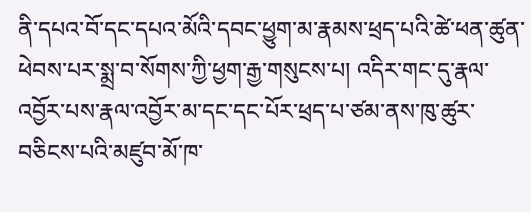ནི་དཔའ་བོ་དང་དཔའ་མོའི་དབང་ཕྱུག་མ་རྣམས་ཕྲད་པའི་ཚེ་ཕན་ཚུན་ཕེབས་པར་སྨྲ་བ་སོགས་ཀྱི་ཕྱག་རྒྱ་གསུངས་པ། འདིར་གང་དུ་རྣལ་འབྱོར་པས་རྣལ་འབྱོར་མ་དང་དང་པོར་ཕྲད་པ་ཙམ་ནས་ཁུ་ཚུར་བཅིངས་པའི་མཛུབ་མོ་ཁ་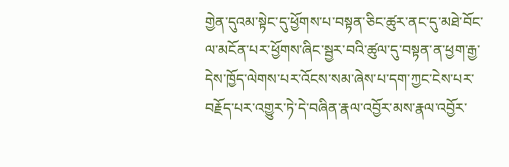གྱེན་དུའམ་སྟེང་དུ་ཕྱོགས་པ་བསྟན་ཅིང་ཚུར་ནང་དུ་མཐེ་བོང་ལ་མངོན་པར་ཕྱོགས་ཞིང་སྦྱར་བའི་ཚུལ་དུ་བསྟན་ན་ཕྱག་རྒྱ་དེས་ཁྱོད་ལེགས་པར་འོངས་སམ་ཞེས་པ་དག་ཀྱང་ངེས་པར་བརྗོད་པར་འགྱུར་ཏེ་དེ་བཞིན་རྣལ་འབྱོར་མས་རྣལ་འབྱོར་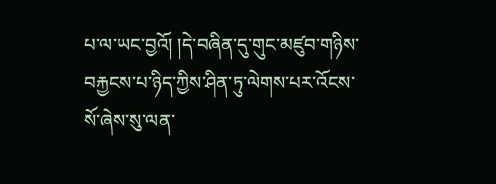པ་ལ་ཡང་བྱའོ། །དེ་བཞིན་དུ་གུང་མཛུབ་གཉིས་བརྐྱངས་པ་ཉིད་ཀྱིས་ཤིན་ཏུ་ལེགས་པར་འོངས་སོ་ཞེས་སུ་ལན་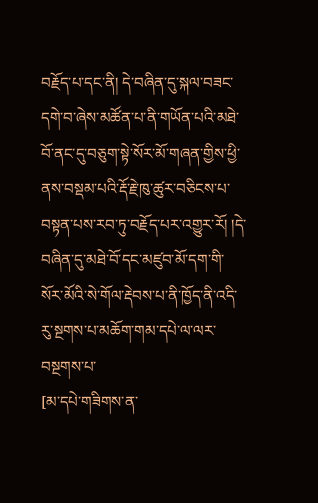བརྗོད་པ་དང་ནི། དེ་བཞིན་དུ་སྐལ་བཟང་དགེ་བ་ཞེས་མཚོན་པ་ནི་གཡོན་པའི་མཐེ་བོ་ནང་དུ་བཅུག་སྟེ་སོར་མོ་གཞན་གྱིས་ཕྱི་ནས་བསྡམ་པའི་རྡོ་རྗེ་ཁུ་ཚུར་བཅིངས་པ་བསྟན་པས་རབ་ཏུ་བརྗོད་པར་འགྱུར་རོ། །དེ་བཞིན་དུ་མཐེ་བོ་དང་མཛུབ་མོ་དག་གི་སོར་མོའི་སེ་གོལ་རྡེབས་པ་ནི་ཁྱོད་ནི་འདི་རུ་སྔགས་པ་མཆོག་གམ་དཔེ་ལ་ལར་བསྔགས་པ་
[མ་དཔེ་གཟིགས་ན་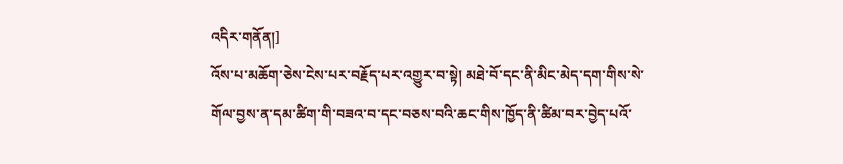འདིར་གནོན།]
འོས་པ་མཆོག་ཅེས་ངེས་པར་བརྗོད་པར་འགྱུར་བ་སྟེ། མཐེ་བོ་དང་ནི་མིང་མེད་དག་གིས་སེ་གོལ་བྱས་ན་དམ་ཚིག་གི་བཟའ་བ་དང་བཅས་བའི་ཆང་གིས་ཁྱོད་ནི་ཚིམ་བར་བྱེད་པའོ་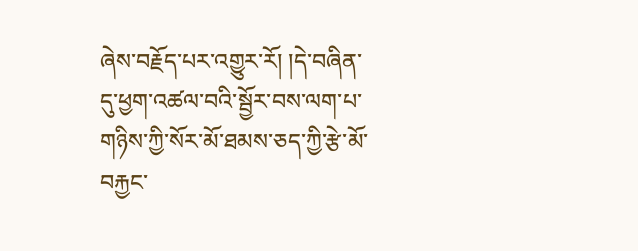ཞེས་བརྗོད་པར་འགྱུར་རོ། །དེ་བཞིན་དུ་ཕྱག་འཚལ་བའི་སྦྱོར་བས་ལག་པ་གཉིས་ཀྱི་སོར་མོ་ཐམས་ཅད་ཀྱི་རྩེ་མོ་བརྐྱང་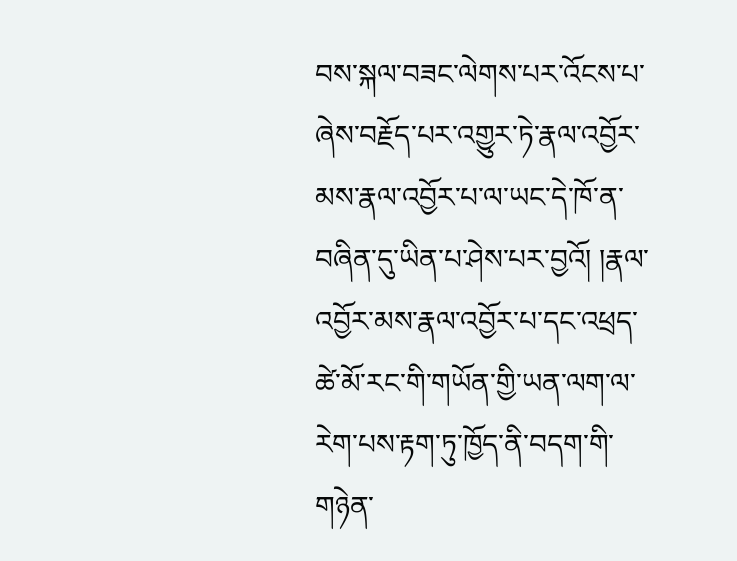བས་སྐལ་བཟང་ལེགས་པར་འོངས་པ་ཞེས་བརྗོད་པར་འགྱུར་ཏེ་རྣལ་འབྱོར་མས་རྣལ་འབྱོར་པ་ལ་ཡང་དེ་ཁོ་ན་བཞིན་དུ་ཡིན་པ་ཤེས་པར་བྱའོ། །རྣལ་འབྱོར་མས་རྣལ་འབྱོར་པ་དང་འཕྲད་ཚེ་མོ་རང་གི་གཡོན་གྱི་ཡན་ལག་ལ་རེག་པས་རྟག་ཏུ་ཁྱོད་ནི་བདག་གི་གཉེན་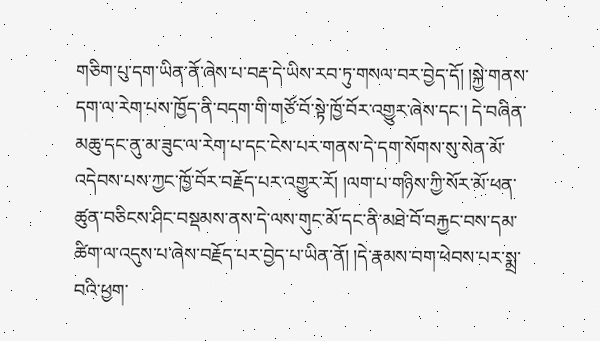གཅིག་པུ་དག་ཡིན་ནོ་ཞེས་པ་བརྡ་དེ་ཡིས་རབ་ཏུ་གསལ་བར་བྱེད་དོ། །སྐྱེ་གནས་དག་ལ་རེག་པས་ཁྱོད་ནི་བདག་གི་གཙོ་བོ་སྟེ་ཁྱོ་བོར་འགྱུར་ཞེས་དང་། དེ་བཞིན་མཆུ་དང་ནུ་མ་ཟུང་ལ་རེག་པ་དང་ངེས་པར་གནས་དེ་དག་སོགས་སུ་སེན་མོ་འདེབས་པས་ཀྱང་ཁྱོ་བོར་བརྗོད་པར་འགྱུར་རོ། །ལག་པ་གཉིས་ཀྱི་སོར་མོ་ཕན་ཚུན་བཅིངས་ཤིང་བསྡམས་ནས་དེ་ལས་གུང་མོ་དང་ནི་མཐེ་བོ་བརྐྱང་བས་དམ་ཚིག་ལ་འདུས་པ་ཞེས་བརྗོད་པར་བྱེད་པ་ཡིན་ནོ། །དེ་རྣམས་བག་ཕེབས་པར་སྨྲ་བའི་ཕྱག་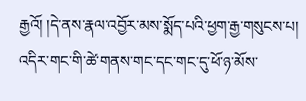རྒྱའོ། །དེ་ནས་རྣལ་འབྱོར་མས་སྨོད་པའི་ཕྱག་རྒྱ་གསུངས་པ། འདིར་གང་གི་ཚེ་གནས་གང་དང་གང་དུ་ཕོ་ཉ་མོས་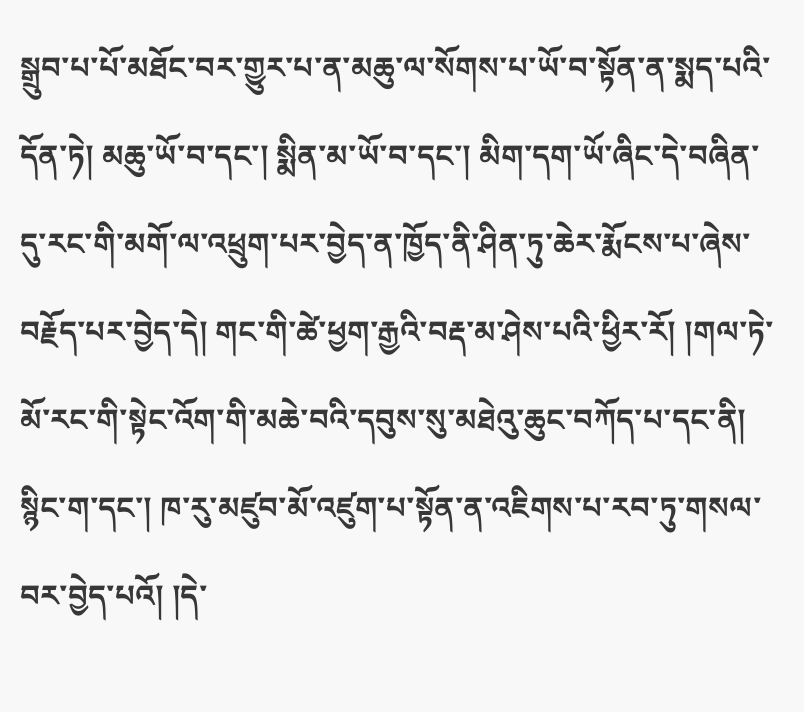སྒྲུབ་པ་པོ་མཐོང་བར་གྱུར་པ་ན་མཆུ་ལ་སོགས་པ་ཡོ་བ་སྟོན་ན་སྨད་པའི་དོན་ཏེ། མཆུ་ཡོ་བ་དང་། སྨིན་མ་ཡོ་བ་དང་། མིག་དག་ཡོ་ཞིང་དེ་བཞིན་དུ་རང་གི་མགོ་ལ་འཕྲུག་པར་བྱེད་ན་ཁྱོད་ནི་ཤིན་ཏུ་ཆེར་རྨོངས་པ་ཞེས་བརྗོད་པར་བྱེད་དེ། གང་གི་ཚེ་ཕྱག་རྒྱའི་བརྡ་མ་ཤེས་པའི་ཕྱིར་རོ། །གལ་ཏེ་མོ་རང་གི་སྟེང་འོག་གི་མཆེ་བའི་དབུས་སུ་མཐེའུ་ཆུང་བཀོད་པ་དང་ནི། སྙིང་ག་དང་། ཁ་རུ་མཛུབ་མོ་འཛུག་པ་སྟོན་ན་འཇིགས་པ་རབ་ཏུ་གསལ་བར་བྱེད་པའོ། །དེ་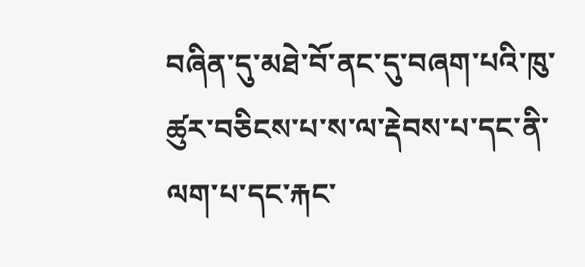བཞིན་དུ་མཐེ་བོ་ནང་དུ་བཞག་པའི་ཁུ་ཚུར་བཅིངས་པ་ས་ལ་རྡེབས་པ་དང་ནི་ལག་པ་དང་རྐང་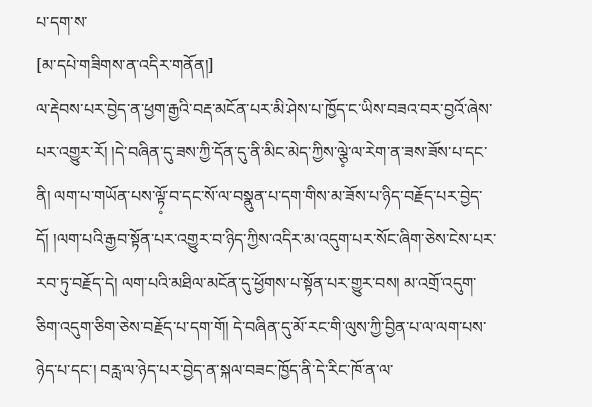པ་དག་ས་
[མ་དཔེ་གཟིགས་ན་འདིར་གནོན།]
ལ་རྡེབས་པར་བྱེད་ན་ཕྱག་རྒྱའི་བརྡ་མངོན་པར་མི་ཤེས་པ་ཁྱོད་ང་ཡིས་བཟའ་བར་བྱའོ་ཞེས་པར་འགྱུར་རོ། །དེ་བཞིན་དུ་ཟས་ཀྱི་དོན་དུ་ནི་མིང་མེད་ཀྱིས་ལྕེ༷་ལ་རེག་ན་ཟས་ཟོས་པ་དང་ནི། ལག་པ་གཡོན་པས་ལྟོ༷་བ་དང་སོ་ལ་བསྣུན་པ་དག་གིས་མ་ཟོས་པ་ཉིད་བརྗོད་པར་བྱེད་དོ། །ལག་པའི་རྒྱབ་སྟོན་པར་འགྱུར་བ་ཉིད་ཀྱིས་འདིར་མ་འདུག་པར་སོང་ཞིག་ཅེས་ངེས་པར་རབ་ཏུ་བརྗོད་དེ། ལག་པའི་མཐིལ་མངོན་དུ་ཕྱོགས་པ་སྟོན་པར་གྱུར་བས། མ་འགྲོ་འདུག་ཅིག་འདུག་ཅིག་ཅེས་བརྗོད་པ་དག་གོ། དེ་བཞིན་དུ་མོ་རང་གི་ལུས་ཀྱི་བྱིན་པ་ལ་ལག་པས་ཉེད་པ་དང་། བརླ་ལ་ཉེད་པར་བྱེད་ན་སྐལ་བཟང་ཁྱོད་ནི་དེ་རིང་ཁོ་ན་ལ་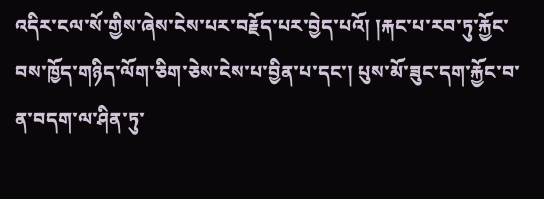འདིར་ངལ་སོ་གྱིས་ཞེས་ངེས་པར་བརྗོད་པར་བྱེད་པའོ། །རྐང་པ་རབ་ཏུ་རྐྱོང་བས་ཁྱོད་གཉིད་ལོག་ཅིག་ཅེས་ངེས་པ་བྱིན་པ་དང་། པུས་མོ་ཟུང་དག་རྐྱོང་བ་ན་བདག་ལ་ཤིན་ཏུ་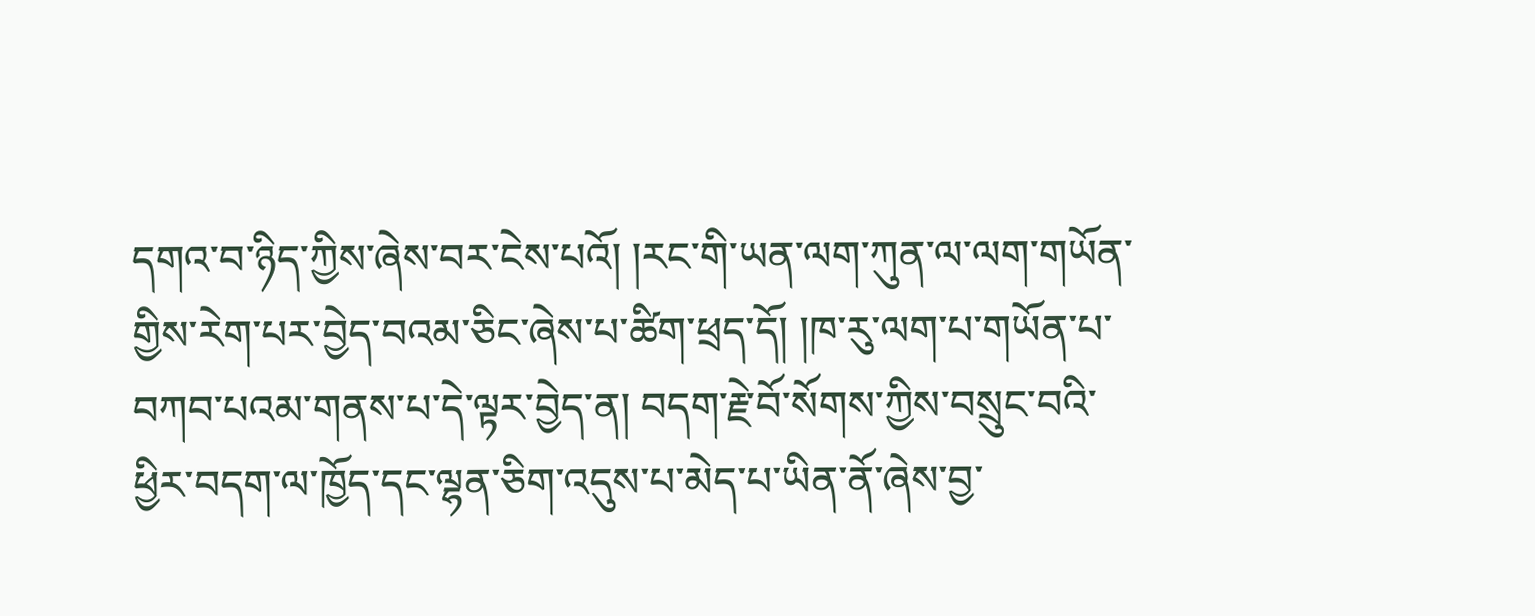དགའ་བ་ཉིད་ཀྱིས་ཞེས་བར་ངེས་པའོ། །རང་གི་ཡན་ལག་ཀུན་ལ་ལག་གཡོན་གྱིས་རེག་པར་བྱེད་བའམ་ཅིང་ཞེས་པ་ཚིག་ཕྲད་དོ། །ཁ་རུ་ལག་པ་གཡོན་པ་བཀབ་པའམ་གནས་པ་དེ་ལྟར་བྱེད་ན། བདག་རྗེ་བོ་སོགས་ཀྱིས་བསྲུང་བའི་ཕྱིར་བདག་ལ་ཁྱོད་དང་ལྷན་ཅིག་འདུས་པ་མེད་པ་ཡིན་ནོ་ཞེས་བྱ་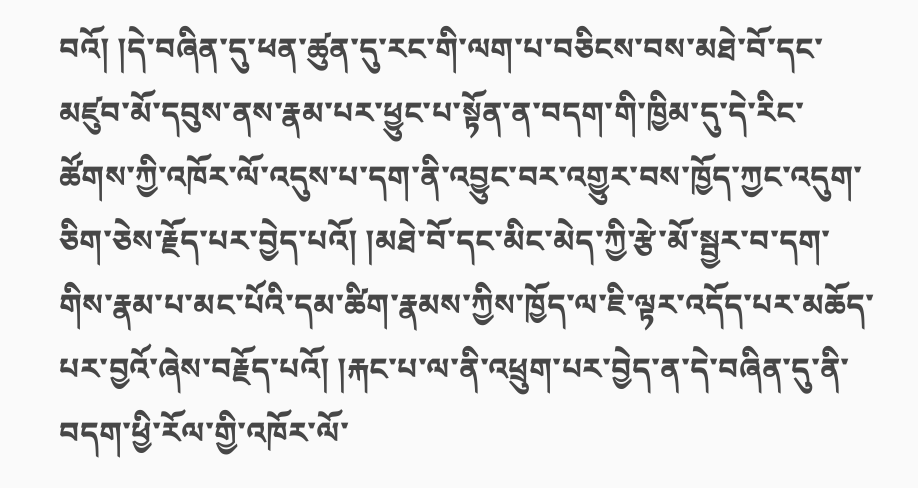བའོ། །དེ་བཞིན་དུ་ཕན་ཚུན་དུ་རང་གི་ལག་པ་བཅིངས་བས་མཐེ་བོ་དང་མཛུབ་མོ་དབུས་ནས་རྣམ་པར་ཕྱུང་པ་སྟོན་ན་བདག་གི་ཁྱིམ་དུ་དེ་རིང་ཚོགས་ཀྱི་འཁོར་ལོ་འདུས་པ་དག་ནི་འབྱུང་བར་འགྱུར་བས་ཁྱོད་ཀྱང་འདུག་ཅིག་ཅེས་རྗོད་པར་བྱེད་པའོ། །མཐེ་བོ་དང་མིང་མེད་ཀྱི་རྩེ་མོ་སྦྱར་བ་དག་གིས་རྣམ་པ་མང་པོའི་དམ་ཚིག་རྣམས་ཀྱིས་ཁྱོད་ལ་ཇི་ལྟར་འདོད་པར་མཆོད་པར་བྱའོ་ཞེས་བརྗོད་པའོ། །རྐང་པ་ལ་ནི་འཕྲུག་པར་བྱེད་ན་དེ་བཞིན་དུ་ནི་བདག་ཕྱི་རོལ་གྱི་འཁོར་ལོ་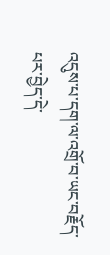འདུས་པ་དག་ལ་འགྲོ་བ་ཡང་བརྗོད་པར་བྱེད་དེ་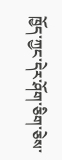ཁྱོད་ཀྱང་དེར་ཤོག་ཅིག་ཅེས་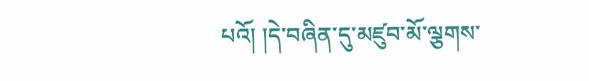པའོ། །དེ་བཞིན་དུ་མཛུབ་མོ་ལྕགས་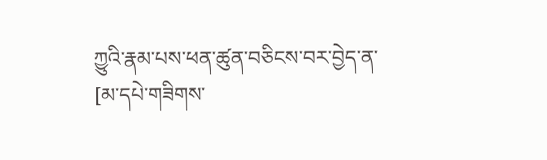ཀྱུའི་རྣམ་པས་ཕན་ཚུན་བཅིངས་བར་བྱེད་ན་
[མ་དཔེ་གཟིགས་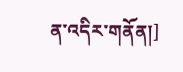ན་འདིར་གནོན།]